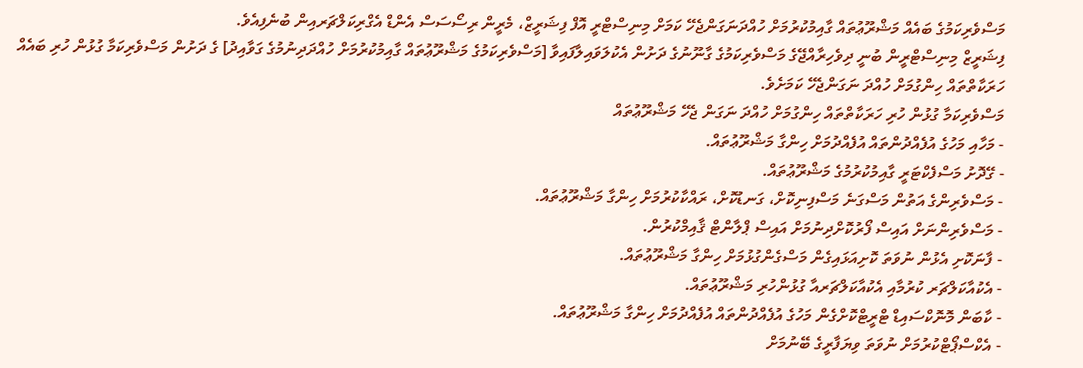މަސްވެރިކަމުގެ ބައެއް މަޝްރޫޢުތައް ގާއިމުކުރުމަށް ހުއްދަނަގަންޖެހޭ ކަމަށް މިނިސްޓްރީ އޮފް ފިޝަރީޒް، މެރީން ރިސޯސަސް އެންޑް އެގްރިކަލްޗަރއިން ބުނެފިއެވެ.
ފިޝަރީޒް މިނިސްޓްރީން ބުނީ ދިވެހިރާއްޖޭގެ މަސްވެރިކަމުގެ ގާނޫނުގެ ދަށުން އެކުލަވައިލާފައިވާ [މަސްވެރިކަމުގެ މަޝްރޫޢުތައް ގާއިމުކުރުމަށް ހުއްދަދިނުމުގެ ގަވާއިދު] ގެ ދަށުން މަސްވެރިކަމާ ގުޅުން ހުރި ބައެއް ހަރަކާތްތައް ހިންގުމަށް ހުއްދަ ނަގަންޖެހޭ ކަމަށެވެ.
މަސްވެރިކަމާ ގުޅުން ހުރި ހަރަކާތްތައް ހިންގުމަށް ހުއްދަ ނަގަން ޖެހޭ މަޝްރޫޢުތައް
- މަހާއި މަހުގެ އުފެއްދުންތައް އުފެއްދުމަށް ހިންގާ މަޝްރޫޢުތައް.
- ގޭދޮށު މަސްފެކްޓަރީ ގާއިމުކުރުމުގެ މަޝްރޫޢުތައް.
- މަސްވެރިންގެ އަތުން މަސްގަނެ މަސްފިނިކޮށް، ގަނޑުކޮށް، ރައްކާކުރުމަށް ހިންގާ މަޝްރޫޢުތައް.
- މަސްވެރިންނަށް އައިސް ފޯރުކޮށްދިނުމަށް އައިސް ޕްލާންޓް ޤާއިމްކުރުން.
- ފާނަކޮށި އެޅުން ނުވަތަ ކޮށިއަޅައިގެން މަސްގެންގުޅުމަށް ހިންގާ މަޝްރޫޢުތައް.
- އެކުއާކަލްޗަރ ކުރުމާއި އެކުއާކަލްޗަރއާ ގުޅުންހުރި މަޝްރޫޢުތައް.
- ކާބަން މޮނޮކްސައިޑް ޓްރީޓްކޮށްގެން މަހުގެ އުފެއްދުންތައް އުފެއްދުމަށް ހިންގާ މަޝްރޫޢުތައް.
- އެކްސްޕޯޓްކުރުމަށް ނުވަތަ ވިޔަފާރީގެ ބޭނުމަށް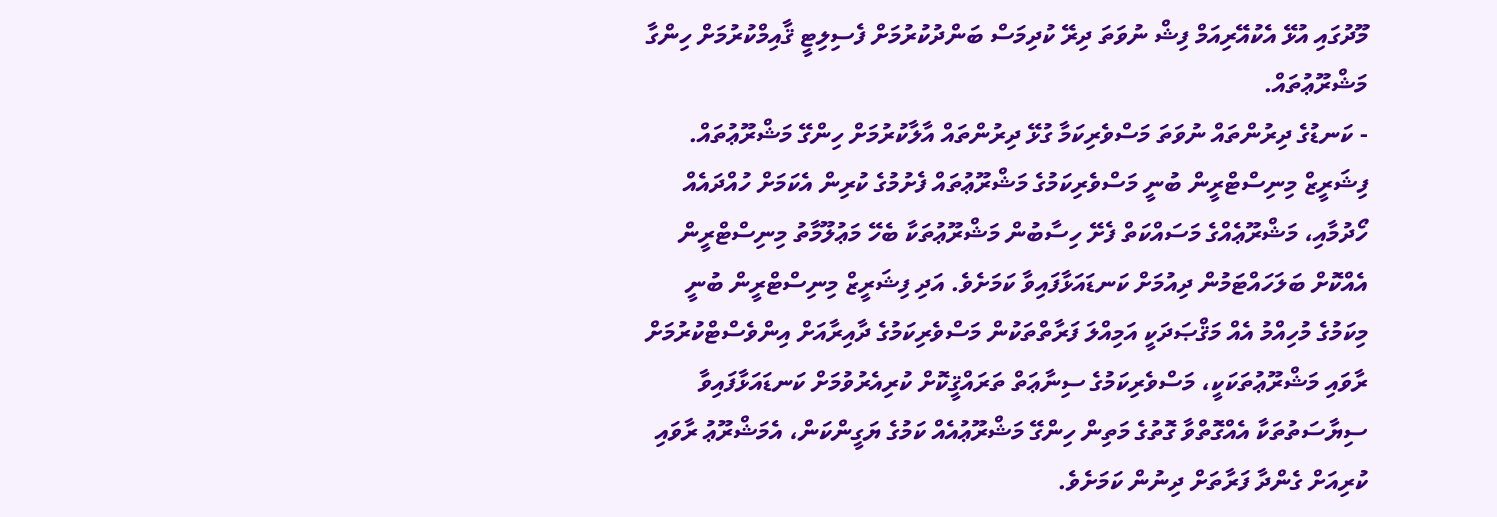މޫދުގައި އުޅޭ އެކުއޭރިއަމް ފިޝް ނުވަތަ ދިރޭ ކުދިމަސް ބަންދުކުރުމަށް ފެސިލިޓީ ޤާއިމްކުރުމަށް ހިންގާ މަޝްރޫޢުތައް.
- ކަނޑުގެ ދިރުންތައް ނުވަތަ މަސްވެރިކަމާ ގުޅޭ ދިރުންތައް އާލާކުރުމަށް ހިންގޭ މަޝްރޫޢުތައް.
ފިޝަރީޒް މިނިސްޓްރީން ބުނީ މަސްވެރިކަމުގެ މަޝްރޫޢުތައް ފެށުމުގެ ކުރިން އެކަމަށް ހުއްދައެއް ހޯދުމާއި، މަޝްރޫޢެއްގެ މަސައްކަތް ފެށޭ ހިސާބުން މަޝްރޫޢުތަކާ ބެހޭ މަޢުލޫމާތު މިނިސްޓްރީން އެއްކޮށް ބަލަހައްޓަމުން ދިއުމަށް ކަނޑައަޅާފައިވާ ކަމަށެވެ. އަދި ފިޝަރީޒް މިނިސްޓްރީން ބުނީ މިކަމުގެ މުހިއްމު އެއް މަޤްޞަދަކީ އަމިއްލަ ފަރާތްތަކުން މަސްވެރިކަމުގެ ދާއިރާއަށް އިންވެސްޓްކުރުމަށް ރާވައި މަޝްރޫޢުތަކަކީ، މަސްވެރިކަމުގެ ސިނާޢަތް ތަރައްޤީކޮށް ކުރިއެރުވުމަށް ކަނޑައަޅާފައިވާ ސިޔާސަތުތަކާ އެއްގޮތްވާ ގޮތުގެ މަތިން ހިންގޭ މަޝްރޫޢުއެއް ކަމުގެ ޔަގީންކަން، އެމަޝްރޫޢު ރާވައި ކުރިއަށް ގެންދާ ފަރާތަށް ދިނުން ކަމަށެވެ.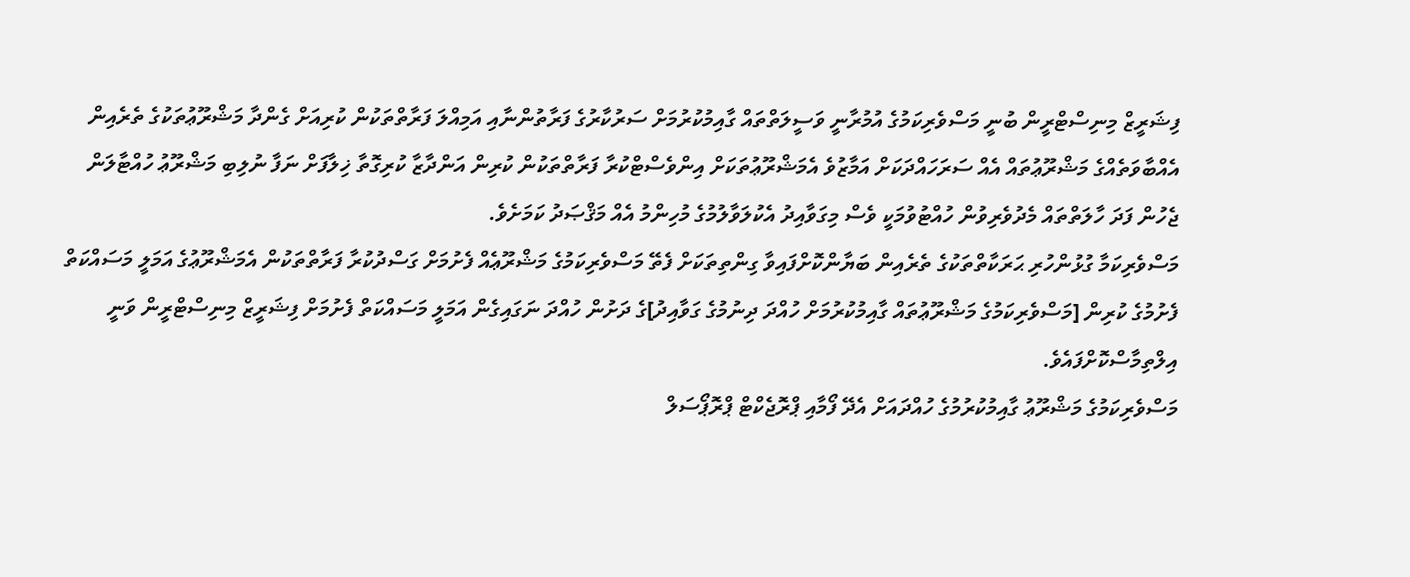ފިޝަރީޒް މިނިސްޓްރީން ބުނީ މަސްވެރިކަމުގެ އުމުރާނީ ވަސީލަތްތައް ގާއިމުކުރުމަށް ސަރުކާރުގެ ފަރާތުންނާއި އަމިއްލަ ފަރާތްތަކުން ކުރިއަށް ގެންދާ މަޝްރޫޢުތަކުގެ ތެރެއިން އެއްބާވަތެއްގެ މަޝްރޫޢުތައް އެއް ސަރަހައްދަކަށް އަމާޒުވެ އެމަޝްރޫޢުތަކަށް އިންވެސްޓްކުރާ ފަރާތްތަކުން ކުރިން އަންދާޒާ ކުރިގޮތާ ޚިލާފަށް ނަފާ ނުލިބި މަޝްރޫޢު ހުއްޓާލަން ޖެހުން ފަދަ ހާލަތްތައް މެދުވެރިވުން ހުއްޓުވުމަކީ ވެސް މިގަވާއިދު އެކުލަވާލުމުގެ މުހިންމު އެއް މަޤްޞަދު ކަމަށެވެ.
މަސްވެރިކަމާ ގުޅުންހުރި ޙަރަކާތްތަކުގެ ތެރެއިން ބަޔާންކޮށްފައިވާ ގިންތިތަކަށް ފެތޭ މަސްވެރިކަމުގެ މަޝްރޫޢެއް ފެށުމަށް ގަސްދުކުރާ ފަރާތްތަކުން އެމަޝްރޫޢުގެ އަމަލީ މަސައްކަތް ފެށުމުގެ ކުރިން [މަސްވެރިކަމުގެ މަޝްރޫޢުތައް ގާއިމުކުރުމަށް ހުއްދަ ދިނުމުގެ ގަވާއިދު]ގެ ދަށުން ހުއްދަ ނަގައިގެން އަމަލީ މަސައްކަތް ފެށުމަށް ފިޝަރީޒް މިނިސްޓްރީން ވަނީ އިލްތިމާސްކޮށްފައެވެ.
މަސްވެރިކަމުގެ މަޝްރޫޢު ގާއިމުކުރުމުގެ ހުއްދައަށް އެދޭ ފޯމާއި ޕްރޮޖެކްޓް ޕްރޮޕޯސަލް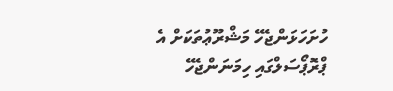ހުށަހަޅަންޖެހޭ މަޝްރޫޢުތަކަށް އެ ޕްރޮޕޯސަލްގައި ހިމަނަންޖެހޭ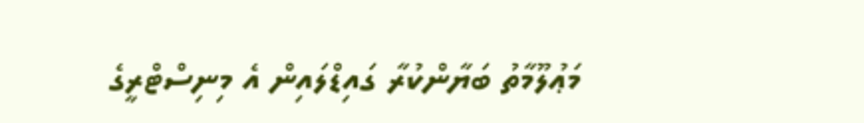މަޢުލޫމާތު ބަޔާންކުރާ ގައިޑްލައިން އެ މިނިސްޓްރީގެ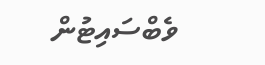ވެބްސައިޓުން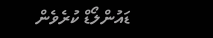ޑައުންލޯޑް ކުރެވެން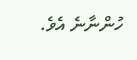ހުންނާނެ އެވެ.